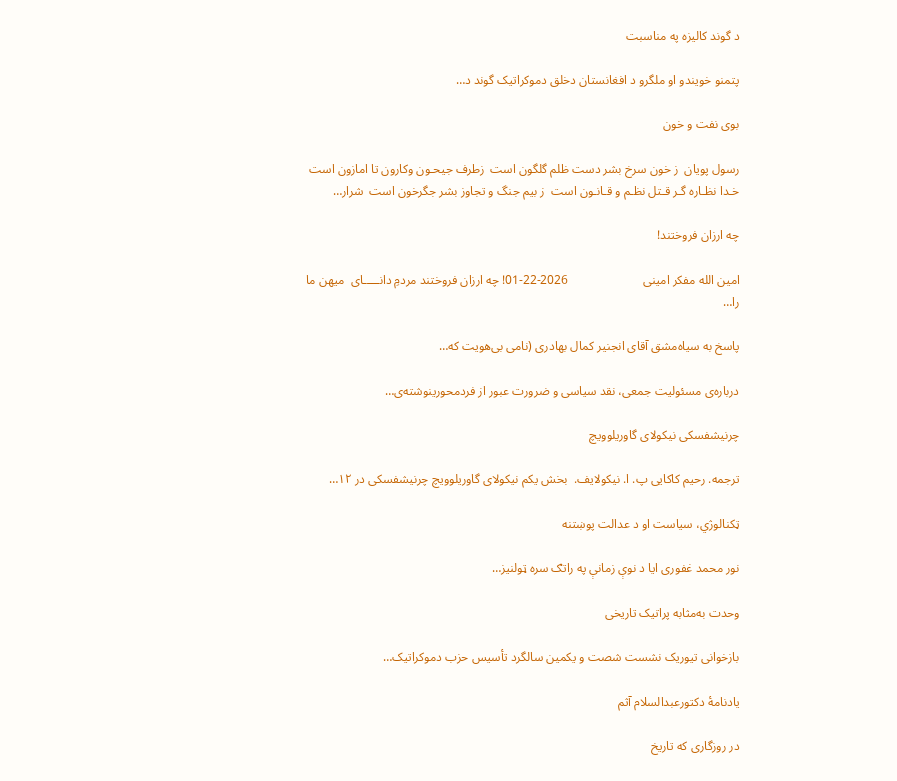د گوند کالیزه په مناسبت

پتمنو خویندو او ملگرو د افغانستان دخلق دموکراتیک گوند د…

بوی نفت و خون

رسول پویان  ز خون سرخ بشر دست ظلم گلگون است  زطرف جیحـون وکارون تا امازون است  خـدا نظـاره گـر قـتل نظـم و قـانـون است  ز بیم جنگ و تجاوز بشر جگرخون است  شرار…

چه ارزان فروختند!

امین الله مفکر امینی                        2026-22-01! چه ارزان فروختند مردمِ دانـــــای  میهن ما را…

پاسخ به سیاه‌مشق آقای انجنیر کمال بهادری (نامی بی‌هویت که…

درباره‌ی مسئولیت جمعی، نقد سیاسی و ضرورت عبور از فردمحورینوشته‌ی…

چرنیشفسکی نیکولای گاوریلوویچ

ترجمه. رحیم کاکایی پ. ا. نیکولایف.  بخش یکم نیکولای گاوریلوویچ چرنیشفسکی در ۱۲…

ټکنالوژي، سیاست او د عدالت پوښتنه

نور محمد غفوری ایا د نوې زمانې په راتګ سره ټولنیز…

وحدت به‌مثابه پراتیک تاریخی

بازخوانی تیوریک نشست شصت و یکمین سالگرد تأسیس حزب دموکراتیک…

یادنامهٔ دکتورعبدالسلام آثم

در روزگاری که تاریخ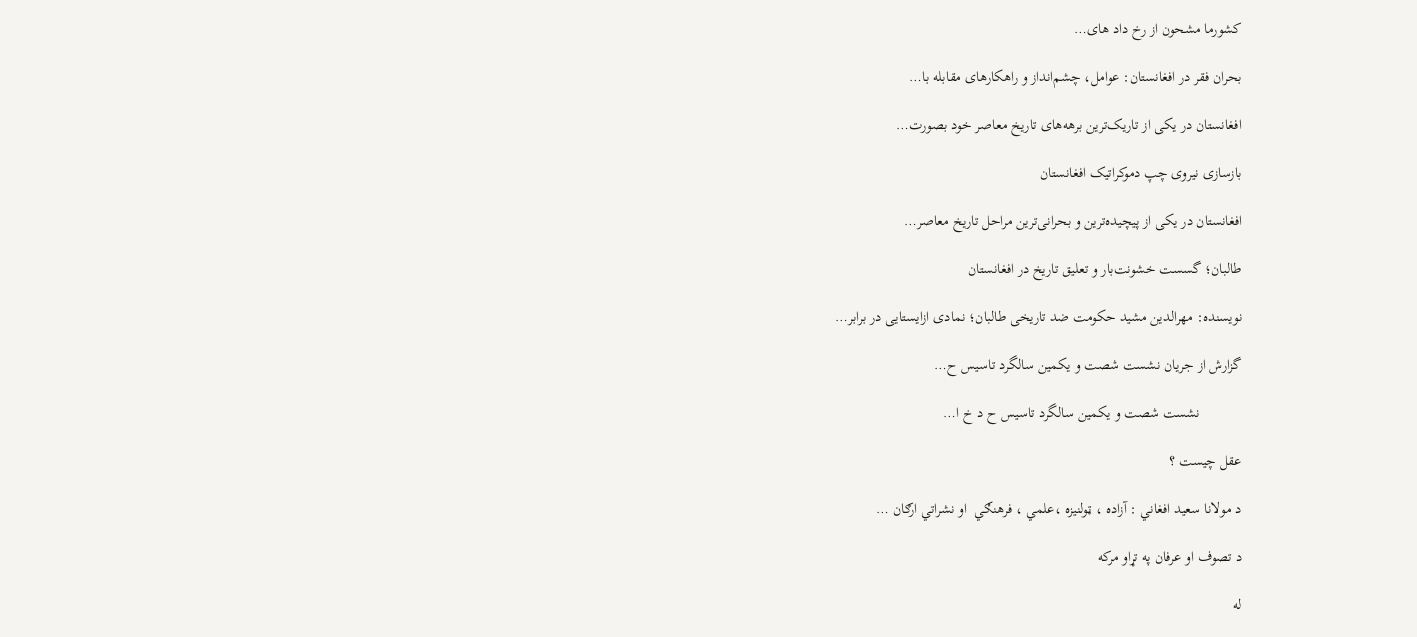کشورما مشحون از رخ داد های…

بحران فقر در افغانستان: عوامل، چشم‌انداز و راهکارهای مقابله با…

افغانستان در یکی از تاریک‌ترین برهه‌های تاریخ معاصر خود بصورت…

بازسازی نیروی چپ دموکراتیک افغانستان

افغانستان در یکی از پیچیده‌ترین و بحرانی‌ترین مراحل تاریخ معاصر…

طالبان؛ گسست خشونت‌بار و تعلیق تاریخ در افغانستان

نویسنده: مهرالدین مشید حکومت ضد تاریخی طالبان؛ نمادی ازایستایی در برابر…

گزارش از جریان نشست شصت و یکمین سالگرد تاسیس ح…

           نشست شصت و یکمین سالگرد تاسیس ح د خ ا…

عقل چیست ؟

د مولانا سعید افغاني : آزاده ، ټولنیزه ،علمي ، فرهنګي  او نشراتي ارګان …

د تصوف او عرفان په تړاو مرکه

له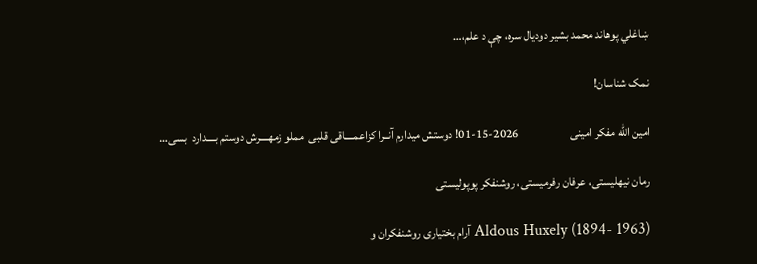ښاغلي پوهاند محمد بشیر دودیال سره، چې د علم،…

نمک شناسان!

امین الله مفکر امینی                     2026-15-01! دوستش میدارم آنــرا کزاعمــــاقی قلبی  مملو زمهــــرش دوستم بــــدارد  بسی…

رمان نیهلیستی، عرفان رفرمیستی، روشنفکر پوپولیستی

Aldous Huxely (1894- 1963) آرام بختیاری روشنفکران و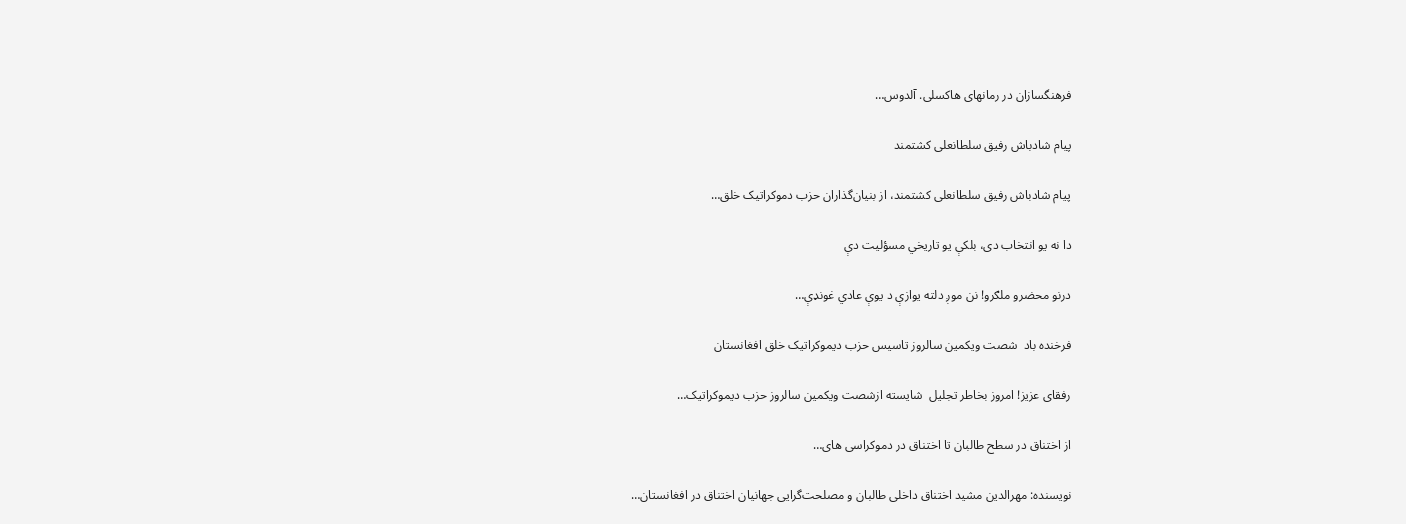فرهنگسازان در رمانهای هاکسلی. آلدوس…

پیام شادباش رفیق سلطانعلی کشتمند

پیام شادباش رفیق سلطانعلی کشتمند، از بنیان‌گذاران حزب دموکراتیک خلق…

دا نه یو انتخاب دی، بلکې یو تاریخي مسؤلیت دې

درنو محضرو ملګرو! نن موږ دلته یوازې د یوې عادي غونډې…

فرخنده باد  شصت ویکمین سالروز تاسیس حزب دیموکراتیک خلق افغانستان

رفقای عزیز! امروز بخاطر تجلیل  شایسته ازشصت ویکمین سالروز حزب دیموکراتیک…

از اختناق در سطح طالبان تا اختناق در دموکراسی های…

نویسنده: مهرالدین مشید اختناق داخلی طالبان و مصلحت‌گرایی جهانیان اختناق در افغانستان…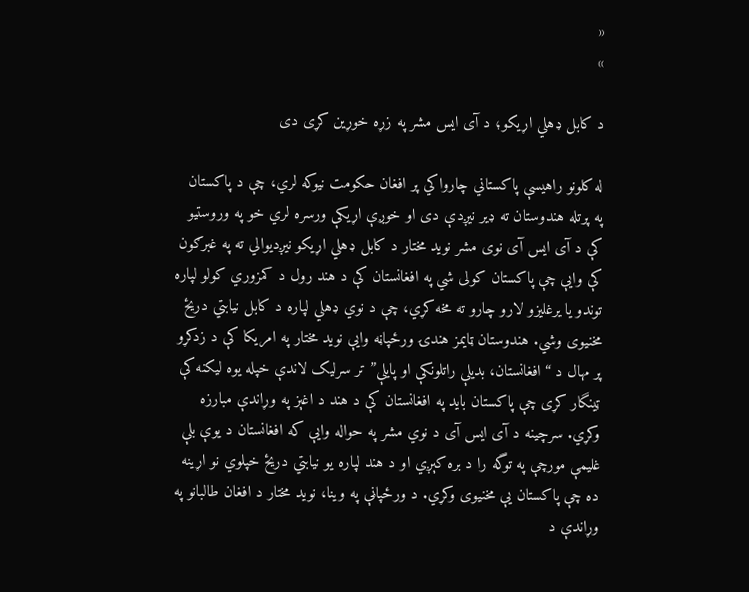«
»

د کابل ډهلي اړيکو؛ د آی ايس مشر په زړه خوړین کړی دی

له کلونو راهيسې پاکستاني چارواکي پر افغان حکومت نیوکه لري، چې د پاکستان په پرتله هندوستان ته ډير نيږدې دی او خوږې اړيکې ورسره لري خو په وروستيو کې د آی ايس آی نوی مشر نويد مختار د کابل ډهلي اړيکو نيږديوالي ته په غبرګون کې وايې چې پاکستان کولى شي په افغانستان کې د هند رول د کمزوري کولو لپاره توندو يا يرغليزو لارو چارو ته مخه کړي، چې د نوي ډهلي لپاره د کابل نيابتي دريځ مخنيوى وشي. هندوستان ټايمز هندۍ ورځپاڼه وايې نويد مختار په امريکا کې د زدکړو پر مهال د “افغانستان، بديلې راتلونکې او پايلې” تر سرليک لاندې خپله يوه ليکنه کې ټينگار کړى چې پاکستان بايد په افغانستان کې د هند د اغېز په وړاندې مبارزه وکړي. سرچينه د آی ايس آی د نوي مشر په حواله وايې که افغانستان د يوې بلې غليمې مورچې په توگه را د بره کېږي او د هند لپاره يو نيابتي دريځ خپلوي نو اړينه ده چې پاکستان يې مخنيوى وکړي. د ورځپاڼې په وينا، نويد مختار د افغان طالبانو په وړاندې د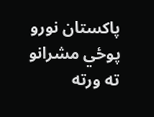پاکستان نورو پوځي مشرانو ته ورته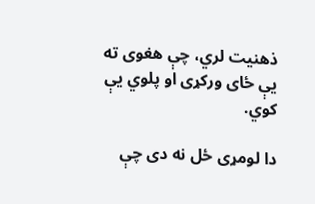ذهنيت لري، چې هغوى ته يې ځاى ورکړى او پلوي يې کوي.

دا لومړی ځل نه دی چې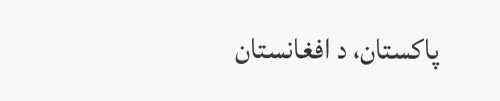پاکستان، د افغانستان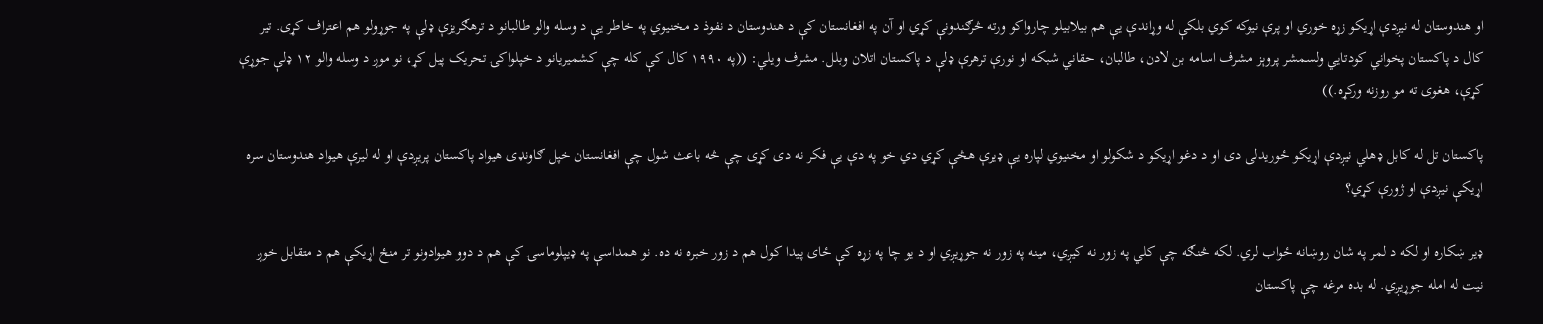او هندوستان له نيږدې اړيکو زړه خوري او پرې نيوکه کوي بلکې له وړاندې يې هم بيلابيلو چارواکو ورته څرګندونې کړي او آن په افغانستان کې د هندوستان د نفوذ د مخنيوي په خاطر يې د وسله والو طالبانو د ترهګريزې ډلې په جوړولو هم اعتراف کړی. تير کال د پاكستان پخواني كودتايي ولسمشر پروېز مشرف اسامه بن لادن، طالبان، حقاني شبکه او نورې ترهرې ډلې د پاکستان اتلان وبلل. مشرف ويلي: ((په ١٩٩٠ کال کې کله چې کشميريانو د خپلواکۍ تحريک پيل کړ، نو موږ د وسله والو ١٢ ډلې جوړې کړې، هغوى ته مو روزنه ورکړه.))

پاکستان تل له کابل ډهلي نيږدې اړيکو ځوريدلی دی او د دغو اړيکو د شکولو او مخنيوي لپاره يې ډيرې هڅې کړي دي خو په دې يې فکر نه دی کړی چې څه باعث شول چې افغانستان خپل ګاونډی هيواد پاکستان پريږدې او له ليرې هيواد هندوستان سره اړيکې نيږدې او ژورې کړي؟

ډیر ښکاره او لکه د لمر په شان روښانه ځواب لري. لکه څنګه چې کلي په زور نه کيږي، مينه په زور نه جوړيږي او د يو چا په زړه کې ځای پيدا کول هم د زور خبره نه ده. نو همداسې په ډيپلوماسۍ کې هم د دوو هيوادونو تر منځ اړيکې هم د متقابل خوږ نيت له امله جوړيږي. له بده مرغه چې پاکستان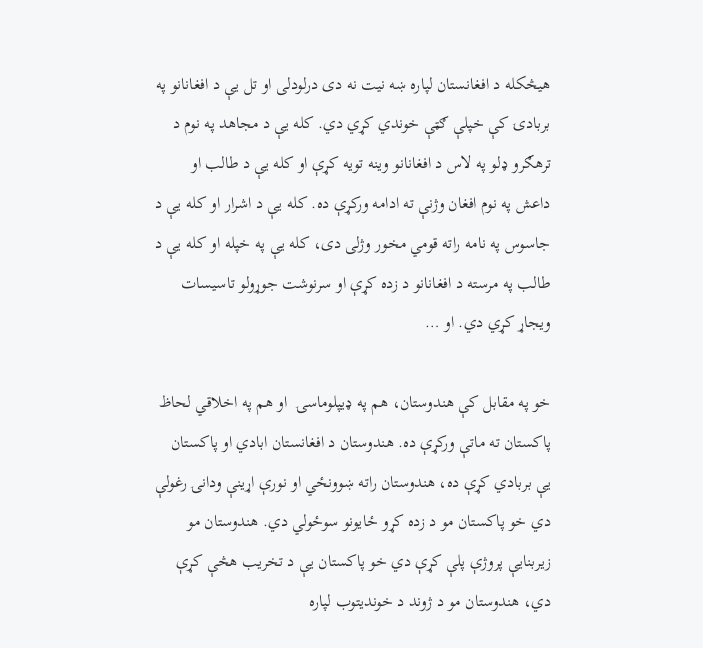هيڅکله د افغانستان لپاره ښه نيت نه دی درلودلی او تل يې د افغانانو په بربادۍ کې خپلې ګټې خوندي کړي دي. کله يې د مجاهد په نوم د ترهګرو ډلو په لاس د افغانانو وينه تويه کړې او کله يې د طالب او داعش په نوم افغان وژنې ته ادامه ورکړې ده. کله يې د اشرار او کله يې د جاسوس په نامه راته قومي مخور وژلی دی، کله يې په خپله او کله يې د طالب په مرسته د افغانانو د زده کړې او سرنوشت جوړولو تاسيسات ويجاړ کړي دي. او …

خو په مقابل کې هندوستان، هم په ډيپلوماسۍ  او هم په اخلاقي لحاظ پاکستان ته ماتې ورکړې ده. هندوستان د افغانستان ابادي او پاکستان يې بربادي کړې ده، هندوستان راته ښوونځي او نورې اړينې ودانۍ رغولې دي خو پاکستان مو د زده کړو ځايونو سوځولي دي. هندوستان مو زيربنايې پروژې پلې کړې دي خو پاکستان يې د تخريب هڅې کړې دي، هندوستان مو د ژوند د خونديتوب لپاره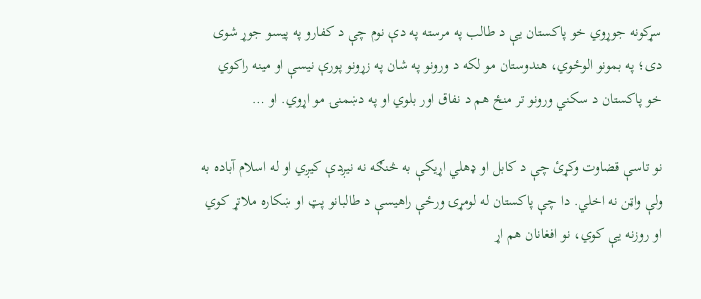سړکونه جوړوي خو پاکستان يې د طالب په مرسته په دې نوم چې د کفارو په پيسو جوړ شوی دی؛ په بمونو الوځوي، هندوستان مو لکه د ورونو په شان په زړونو پورې نيسې او مينه راکوي خو پاکستان د سکني ورونو تر منځ هم د نفاق اور بلوي او په دښمنۍ مو اړوي. او …

نو تاسې قضاوت وکړئ چې د کابل او ډهلي اړيکې به څنګه نه نيږدې کيږي او له اسلام آباده به ولې واټن نه اخلي. دا چې پاکستان له لومړۍ ورځې راهیسې د طالبانو پټ او ښکاره ملاتړ کوي او روزنه يې کوي، نو افغانان هم اړ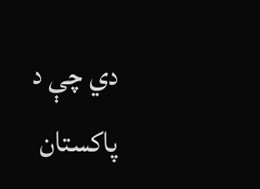دي چې د پاکستان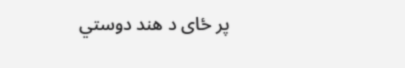پر ځای د هند دوستي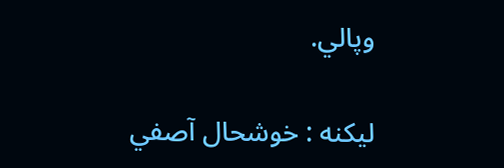وپالي.

لیکنه : خوشحال آصفي